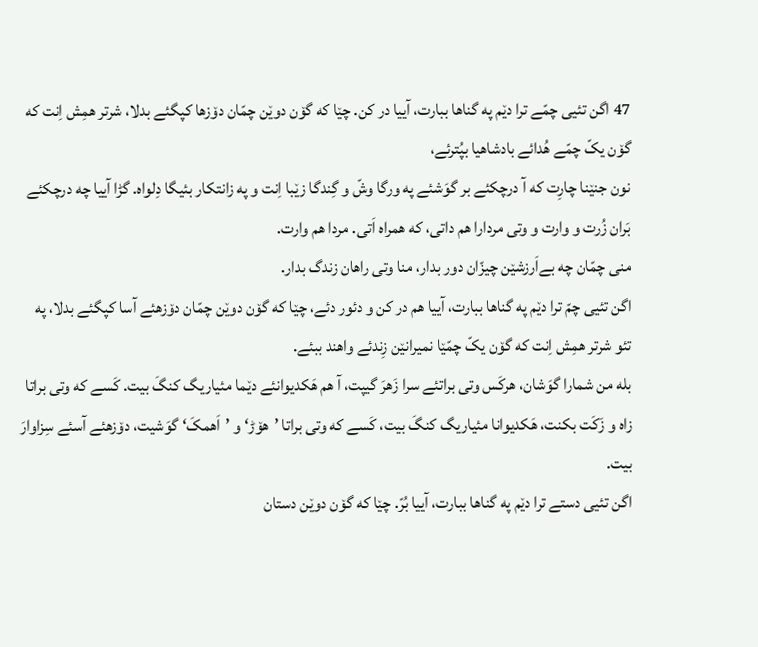47 اگن تئیی چمّے ترا دێم په گناها ببارت، آییا در کن. چێا که گۆن دوێن چمّان دۆزها کپگئے بدلا، شرتر همِش اِنت که گۆن یکّ چمّے هُدائے بادشاهیا بپُترئے،
نون جنێنا چارِت که آ درچکئے بر گوَشئے په ورگا وشّ و گِندگا زێبا اِنت و په زانتکار بئیگا دِلواه. گڑا آییا چه درچکئے بَران زُرت و وارت و وتی مردارا هم داتی، که همراه اَتی. مردا هم وارت.
منی چمّان چه بےاَرزشێن چیزّان دور بدار، منا وتی راهان زندگ بدار.
اگن تئیی چمّ ترا دێم په گناها ببارت، آییا هم در کن و دئور دئے، چێا که گۆن دوێن چمّان دۆزهئے آسا کپگئے بدلا، په تئو شرتر همِش اِنت که گۆن یکّ چمّێا نمیرانێن زِندئے واهند ببئے.
بله من شمارا گوَشان، هرکَس وتی براتئے سرا زَهرَ گیپت، آ هم هَکدیوانئے دێما مئیاریگ کنگَ بیت. کَسے که وتی براتا زاه و زَکَت بکنت، هَکدیوانا مئیاریگ کنگَ بیت، کَسے که وتی براتا ’هۆڑ‘ و ’اَهمکَ‘ گوَشیت، دۆزهئے آسئے سِزاوارَ بیت.
اگن تئیی دستے ترا دێم په گناها ببارت، آییا بُرّ. چێا که گۆن دوێن دستان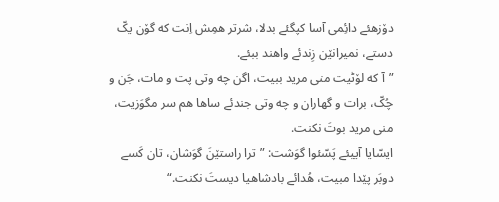دۆزهئے دائِمی آسا کپگئے بدلا، شرتر همِش اِنت که گۆن یکّ دستے، نمیرانێن زِندئے واهند ببئے.
”آ که لۆٹیت منی مرید ببیت، اگن چه وتی پت و مات، جَن و چُکّ، برات و گهاران و چه وتی جندئے ساها هم سر مگوَزیت، منی مرید بوتَ نکنت.
ایسّایا آییئے پَسّئوا گوَشت: ”ترا راستێنَ گوَشان، تان کَسے دوبَر پێدا مبیت، هُدائے بادشاهیا دیستَ نکنت.“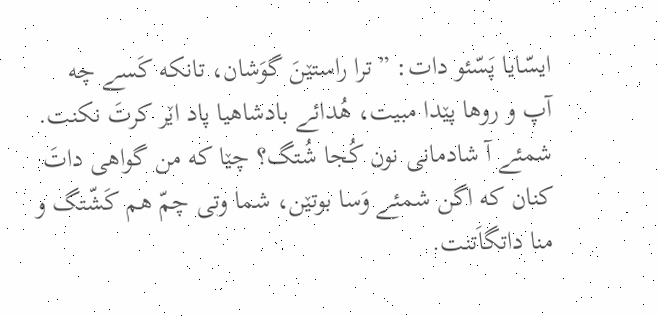ایسّایا پَسّئو دات: ”ترا راستێنَ گوَشان، تانکه کَسے چه آپ و روها پێدا مبیت، هُدائے بادشاهیا پاد اێر کرتَ نکنت.
شمئے آ شادمانی نون کُجا شُتگ؟ چێا که من گواهی داتَ کنان که اگن شمئے وَسا بوتێن، شما وتی چمّ هم کَشّتگ و منا داتگاَتنت.